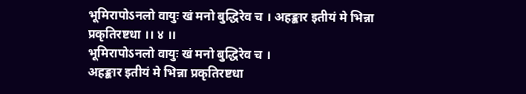भूमिरापोऽनलो वायुः खं मनो बुद्धिरेव च । अहङ्कार इतीयं मे भिन्ना प्रकृतिरष्टधा ।। ४ ।।
भूमिरापोऽनलो वायुः खं मनो बुद्धिरेव च ।
अहङ्कार इतीयं मे भिन्ना प्रकृतिरष्टधा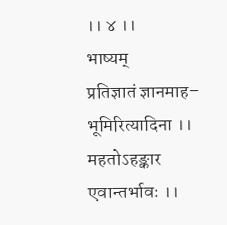।। ४ ।।
भाष्यम्
प्रतिज्ञातं ज्ञानमाह– भूमिरित्यादिना ।। महतोऽहङ्कार एवान्तर्भावः ।।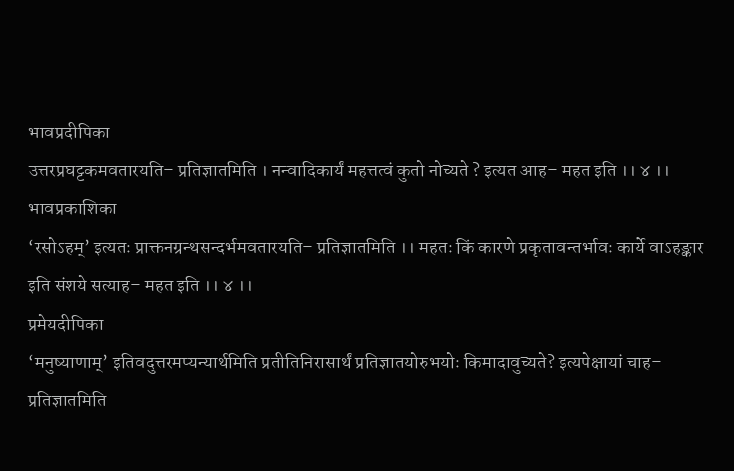भावप्रदीपिका
उत्तरप्रघट्टकमवतारयति– प्रतिज्ञातमिति । नन्वादिकार्यं महत्तत्वं कुतो नोच्यते ? इत्यत आह– महत इति ।। ४ ।।
भावप्रकाशिका
‘रसोऽहम्’ इत्यतः प्राक्तनग्रन्थसन्दर्भमवतारयति– प्रतिज्ञातमिति ।। महतः किं कारणे प्रकृतावन्तर्भावः कार्ये वाऽहङ्कार इति संशये सत्याह– महत इति ।। ४ ।।
प्रमेयदीपिका
‘मनुष्याणाम्’ इतिवदुत्तरमप्यन्यार्थमिति प्रतीतिनिरासार्थं प्रतिज्ञातयोरुभयोः किमादावुच्यते? इत्यपेक्षायां चाह– प्रतिज्ञातमिति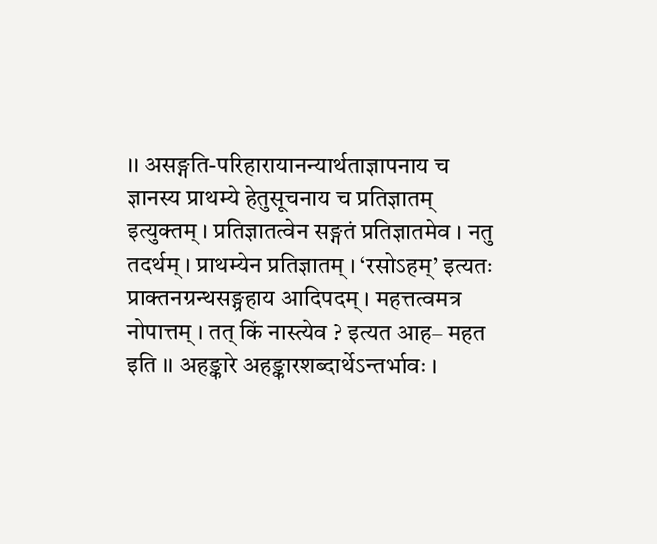।। असङ्गति-परिहारायानन्यार्थताज्ञापनाय च ज्ञानस्य प्राथम्ये हेतुसूचनाय च प्रतिज्ञातम् इत्युक्तम् । प्रतिज्ञातत्वेन सङ्गतं प्रतिज्ञातमेव । नतु तदर्थम् । प्राथम्येन प्रतिज्ञातम् । ‘रसोऽहम्’ इत्यतः प्राक्तनग्रन्थसङ्ग्रहाय आदिपदम् । महत्तत्वमत्र नोपात्तम् । तत् किं नास्त्येव ? इत्यत आह– महत इति ।। अहङ्कारे अहङ्कारशब्दार्थेऽन्तर्भावः ।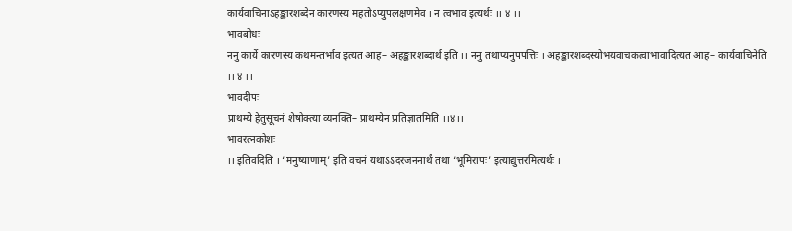कार्यवाचिनाऽहङ्कारशब्देन कारणस्य महतोऽप्युपलक्षणमेव । न त्वभाव इत्यर्थः ।। ४ ।।
भावबोधः
ननु कार्ये कारणस्य कथमन्तर्भाव इत्यत आह– अहङ्कारशब्दार्थ इति ।। ननु तथाप्यनुपपत्तिः । अहङ्कारशब्दस्योभयवाचकत्वाभावादित्यत आह– कार्यवाचिनेति
।। ४ ।।
भावदीपः
प्राथम्ये हेतुसूचनं शेषोक्त्या व्यनक्ति– प्राथम्येन प्रतिज्ञातमिति ।।४।।
भावरत्नकोशः
।। इतिवदिति । ‘मनुष्याणाम्’ इति वचनं यथाऽऽदरजननार्थं तथा ‘भूमिरापः’ इत्याद्युत्तरमित्यर्थः ।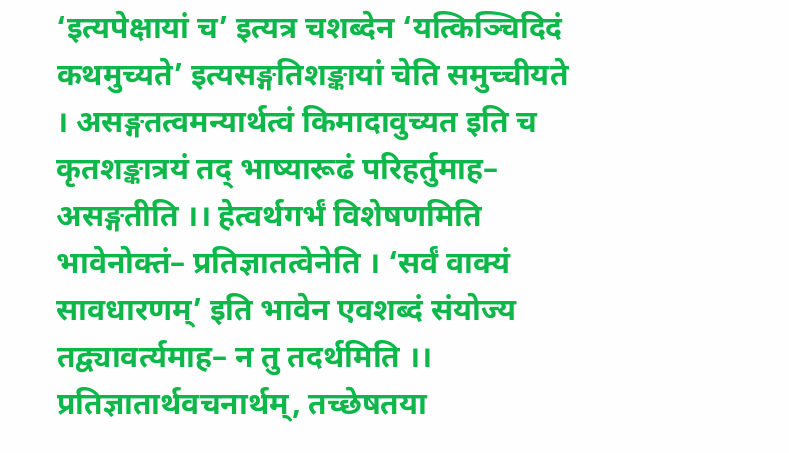‘इत्यपेक्षायां च’ इत्यत्र चशब्देन ‘यत्किञ्चिदिदं कथमुच्यते’ इत्यसङ्गतिशङ्कायां चेति समुच्चीयते । असङ्गतत्वमन्यार्थत्वं किमादावुच्यत इति च कृतशङ्कात्रयं तद् भाष्यारूढं परिहर्तुमाह– असङ्गतीति ।। हेत्वर्थगर्भं विशेषणमिति भावेनोक्तं– प्रतिज्ञातत्वेनेति । ‘सर्वं वाक्यं सावधारणम्’ इति भावेन एवशब्दं संयोज्य तद्व्यावर्त्यमाह– न तु तदर्थमिति ।। प्रतिज्ञातार्थवचनार्थम्, तच्छेषतया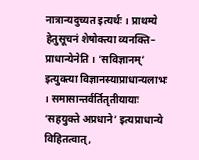नात्रान्यदुच्यत इत्यर्थः । प्राथम्ये हेतुसूचनं शेषोक्त्या व्यनक्ति– प्राधान्येनेति । ‘सविज्ञानम्’ इत्युक्त्या विज्ञानस्याप्राधान्यलाभः । समासान्तर्वर्तितृतीयायाः ‘सहयुक्ते अप्रधाने’ इत्यप्राधान्ये विहितत्वात्,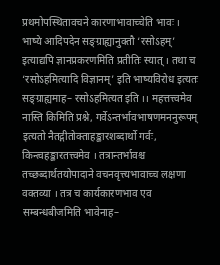प्रथमोपस्थितावचने कारणाभावाच्चेति भावः ।
भाष्ये आदिपदेन सङ्ग्राह्यानुक्तौ ‘रसोऽहम्’ इत्याद्यपि ज्ञानप्रकरणमिति प्रतीतिः स्यात् । तथा च ‘रसोऽहमित्यादि विज्ञानम्’ इति भाष्यविरोध इत्यतः सङ्ग्राह्यमाह– रसोऽहमित्यत इति ।। महत्तत्त्वमेव नास्ति किमिति प्रश्ने, गर्वेऽन्तर्भावभाषणमननुरूपम् इत्यतो नैतद्गीतोक्ताहङ्कारशब्दार्थो गर्वः, किन्त्वहङ्कारतत्त्वमेव । तत्रान्तर्भावश्च तच्छब्दार्थतयोपादाने वचनवृत्त्यभावाच्च लक्षणा वक्तव्या । तत्र च कार्यकारणभाव एव सम्बन्धबीजमिति भावेनाह–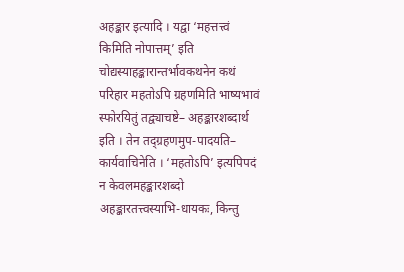अहङ्कार इत्यादि । यद्वा ‘महत्तत्त्वं किमिति नोपात्तम्’ इति चोद्यस्याहङ्कारान्तर्भावकथनेन कथं परिहार महतोऽपि ग्रहणमिति भाष्यभावं स्फोरयितुं तद्व्याचष्टे– अहङ्कारशब्दार्थ इति । तेन तद्ग्रहणमुप-पादयति– कार्यवाचिनेति । ‘महतोऽपि’ इत्यपिपदं न केवलमहङ्कारशब्दो अहङ्कारतत्त्वस्याभि-धायकः, किन्तु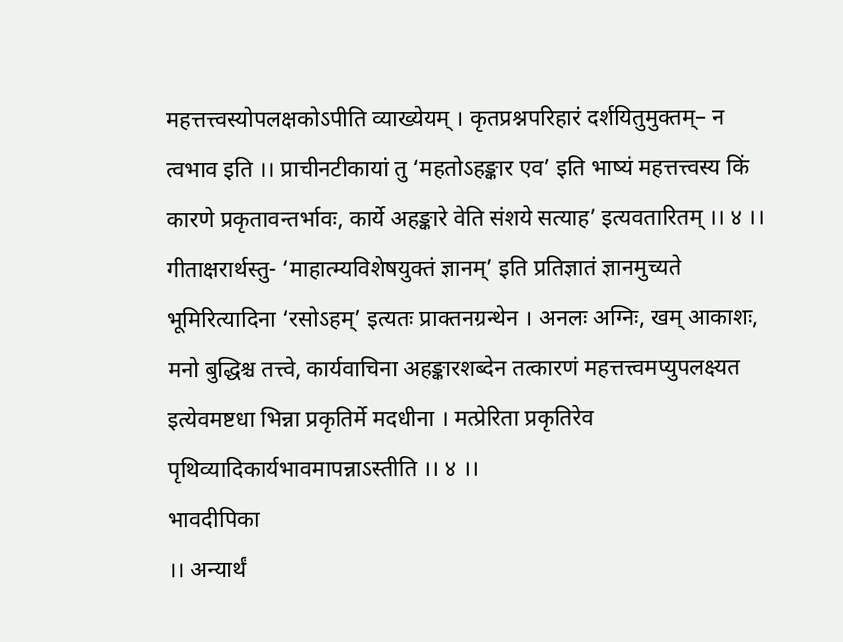महत्तत्त्वस्योपलक्षकोऽपीति व्याख्येयम् । कृतप्रश्नपरिहारं दर्शयितुमुक्तम्– न त्वभाव इति ।। प्राचीनटीकायां तु ‘महतोऽहङ्कार एव’ इति भाष्यं महत्तत्त्वस्य किं कारणे प्रकृतावन्तर्भावः, कार्ये अहङ्कारे वेति संशये सत्याह’ इत्यवतारितम् ।। ४ ।।
गीताक्षरार्थस्तु- ‘माहात्म्यविशेषयुक्तं ज्ञानम्’ इति प्रतिज्ञातं ज्ञानमुच्यते भूमिरित्यादिना ‘रसोऽहम्’ इत्यतः प्राक्तनग्रन्थेन । अनलः अग्निः, खम् आकाशः, मनो बुद्धिश्च तत्त्वे, कार्यवाचिना अहङ्कारशब्देन तत्कारणं महत्तत्त्वमप्युपलक्ष्यत इत्येवमष्टधा भिन्ना प्रकृतिर्मे मदधीना । मत्प्रेरिता प्रकृतिरेव पृथिव्यादिकार्यभावमापन्नाऽस्तीति ।। ४ ।।
भावदीपिका
।। अन्यार्थं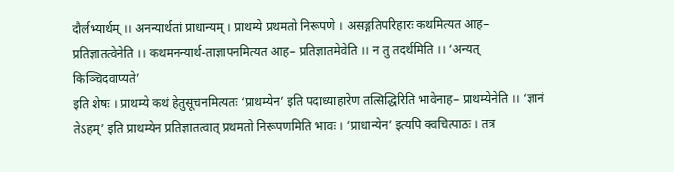दौर्लभ्यार्थम् ।। अनन्यार्थतां प्राधान्यम् । प्राथम्ये प्रथमतो निरूपणे । असङ्गतिपरिहारः कथमित्यत आह– प्रतिज्ञातत्वेनेति ।। कथमनन्यार्थ-ताज्ञापनमित्यत आह– प्रतिज्ञातमेवेति ।। न तु तदर्थमिति ।। ‘अन्यत् किञ्चिदवाप्यते’
इति शेषः । प्राथम्ये कथं हेतुसूचनमित्यतः ‘प्राथम्येन’ इति पदाध्याहारेण तत्सिद्धिरिति भावेनाह– प्राथम्येनेति ।। ‘ज्ञानं तेऽहम्’ इति प्राथम्येन प्रतिज्ञातत्वात् प्रथमतो निरूपणमिति भावः । ‘प्राधान्येन’ इत्यपि क्वचित्पाठः । तत्र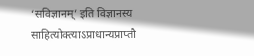‘सविज्ञानम्’ इति विज्ञानस्य साहित्योक्त्याऽप्राधान्यप्राप्तौ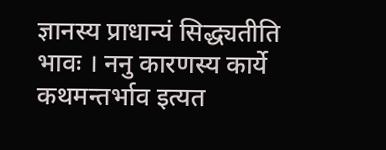ज्ञानस्य प्राधान्यं सिद्ध्यतीति भावः । ननु कारणस्य कार्ये कथमन्तर्भाव इत्यत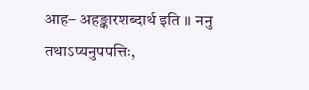आह– अहङ्कारशब्दार्थ इति ।। ननु तथाऽप्यनुपपत्तिः,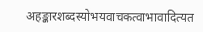अहङ्कारशब्दस्योभयवाचकत्वाभावादित्यत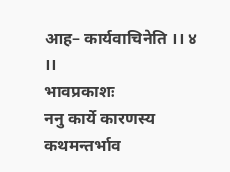आह– कार्यवाचिनेति ।। ४ ।।
भावप्रकाशः
ननु कार्ये कारणस्य कथमन्तर्भाव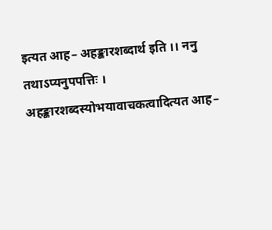इत्यत आह– अहङ्कारशब्दार्थ इति ।। ननु तथाऽप्यनुपपत्तिः । अहङ्कारशब्दस्योभयावाचकत्वादित्यत आह–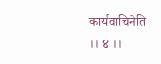कार्यवाचिनेति
।। ४ ।।